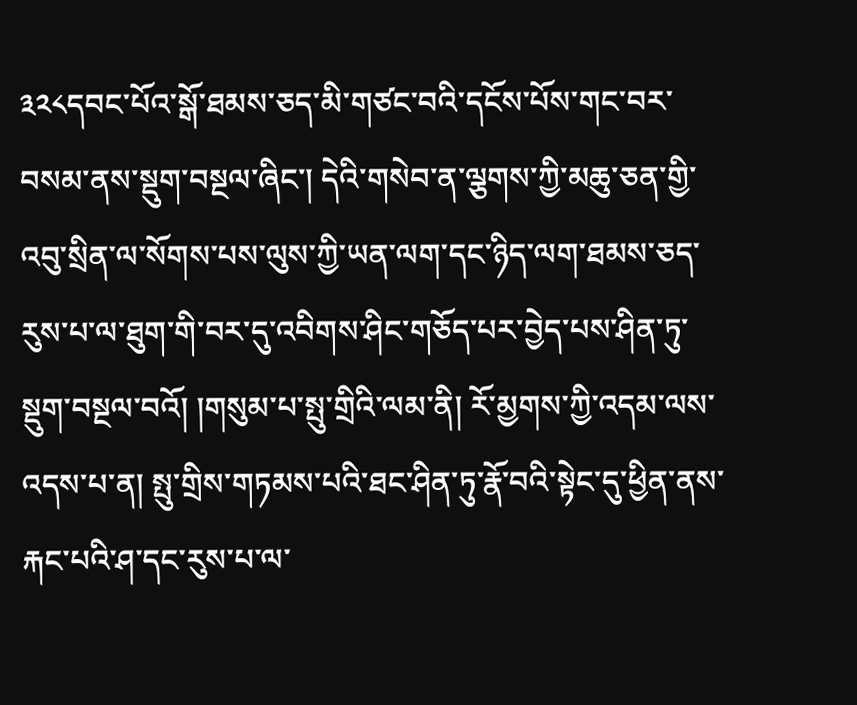༣༢༨དབང་པོའ་སྒོ་ཐམས་ཅད་མི་གཙང་བའི་དངོས་པོས་གང་བར་བསམ་ནས་སྡུག་བསྔལ་ཞིང་། དེའི་གསེབ་ན་ལྕགས་ཀྱི་མཆུ་ཅན་གྱི་འབུ་སྲིན་ལ་སོགས་པས་ལུས་ཀྱི་ཡན་ལག་དང་ཉིད་ལག་ཐམས་ཅད་རུས་པ་ལ་ཐུག་གི་བར་དུ་འབིགས་ཤིང་གཅོད་པར་བྱེད་པས་ཤིན་ཏུ་སྡུག་བསྔལ་བའོ། །གསུམ་པ་སྤུ་གྲིའི་ལམ་ནི། རོ་མྱགས་ཀྱི་འདམ་ལས་འདས་པ་ན། སྤུ་གྲིས་གཏམས་པའི་ཐང་ཤིན་ཏུ་རྣོ་བའི་སྟེང་དུ་ཕྱིན་ནས་རྐང་པའི་ཤ་དང་རུས་པ་ལ་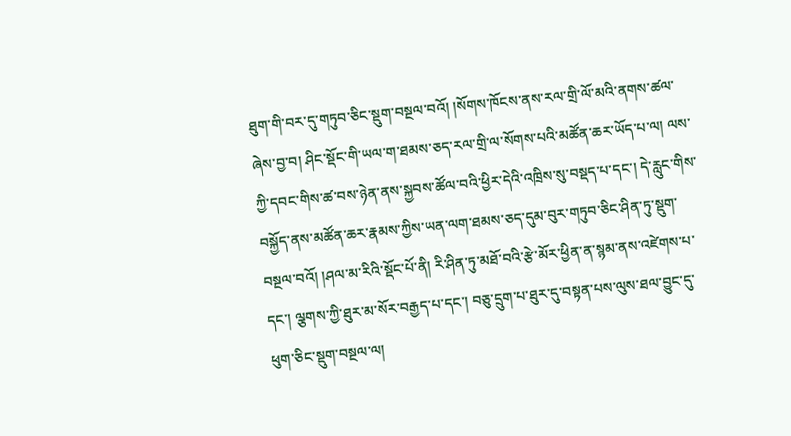ཐུག་གི་བར་དུ་གཏུབ་ཅིང་སྡུག་བསྔལ་བའོ། །སོགས་ཁོངས་ནས་རལ་གྲི་ལོ་མའི་ནགས་ཚལ་ཞེས་བྱ་བ། ཤིང་སྡོང་གི་ཡལ་ག་ཐམས་ཅད་རལ་གྲི་ལ་སོགས་པའི་མཚོན་ཆར་ཡོད་པ་ལ། ལས་ཀྱི་དབང་གིས་ཚ་བས་ཉེན་ནས་སྐྱབས་ཚོལ་བའི་ཕྱིར་དེའི་འཁྲིས་སུ་བསྡད་པ་དང་། དེ་རླུང་གིས་བསྐྱོད་ནས་མཚོན་ཆར་རྣམས་ཀྱིས་ཡན་ལག་ཐམས་ཅད་དུམ་བུར་གཏུབ་ཅིང་ཤིན་ཏུ་སྡུག་བསྔལ་བའོ། །ཤལ་མ་རིའི་སྡོང་པོ་ནི། རི་ཤིན་ཏུ་མཐོ་བའི་རྩེ་མོར་ཕྱིན་ན་སྙམ་ནས་འཛེགས་པ་དང་། ལྕགས་ཀྱི་ཐུར་མ་སོར་བརྒྱད་པ་དང་། བཅུ་དྲུག་པ་ཐུར་དུ་བསྟན་པས་ལུས་ཐལ་བྱུང་དུ་ཕུག་ཅིང་སྡུག་བསྔལ་ལ།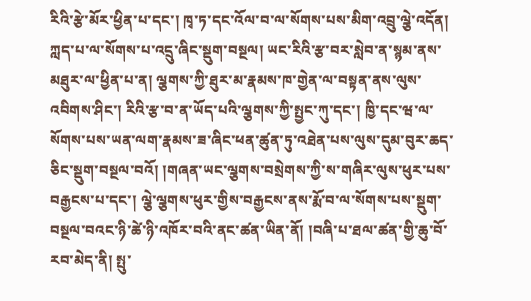རིའི་རྩེ་མོར་ཕྱིན་པ་དང་། ཁྭ་ཏ་དང་འོལ་བ་ལ་སོགས་པས་མིག་འབྲུ་ལྕེ་འདོན། ཀླད་པ་ལ་སོགས་པ་འདྲུ་ཞིང་སྡུག་བསྔལ། ཡང་རིའི་རྩ་བར་སླེབ་ན་སྙམ་ནས་མཐུར་ལ་ཕྱིན་པ་ན། ལྕགས་ཀྱི་ཐུར་མ་རྣམས་ཁ་གྱེན་ལ་བསྟན་ནས་ལུས་འབིགས་ཤིང་། རིའི་རྩ་བ་ན་ཡོད་པའི་ལྕགས་ཀྱི་སྤྱང་ཀུ་དང་། ཁྱི་དང་ཝ་ལ་སོགས་པས་ཡན་ལག་རྣམས་ཟ་ཞིང་ཕན་ཚུན་ཏུ་འཐེན་པས་ལུས་དུམ་བུར་ཆད་ཅིང་སྡུག་བསྔལ་བའོ། །གཞན་ཡང་ལྕགས་བསྲེགས་ཀྱི་ས་གཞིར་ལུས་ཕུར་པས་བརྒྱངས་པ་དང་། ལྕེ་ལྕགས་ཕུར་གྱིས་བརྒྱངས་ནས་རྨོ་བ་ལ་སོགས་པས་སྡུག་བསྔལ་བའང་ཉི་ཚེ་ཉི་འཁོར་བའི་ནང་ཚན་ཡིན་ནོ། །བཞི་པ་ཐལ་ཚན་གྱི་ཆུ་བོ་རབ་མེད་ནི། སྤུ་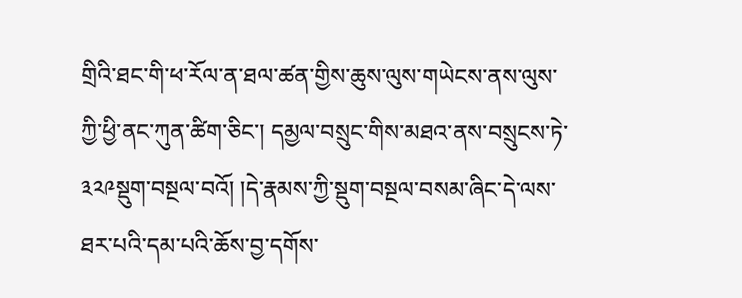གྲིའི་ཐང་གི་ཕ་རོལ་ན་ཐལ་ཚན་གྱིས་ཆུས་ལུས་གཡེངས་ནས་ལུས་ཀྱི་ཕྱི་ནང་ཀུན་ཚིག་ཅིང་། དམྱལ་བསྲུང་གིས་མཐའ་ནས་བསྲུངས་ཏེ་
༣༢༩སྡུག་བསྔལ་བའོ། །དེ་རྣམས་ཀྱི་སྡུག་བསྔལ་བསམ་ཞིང་དེ་ལས་ཐར་པའི་དམ་པའི་ཆོས་བྱ་དགོས་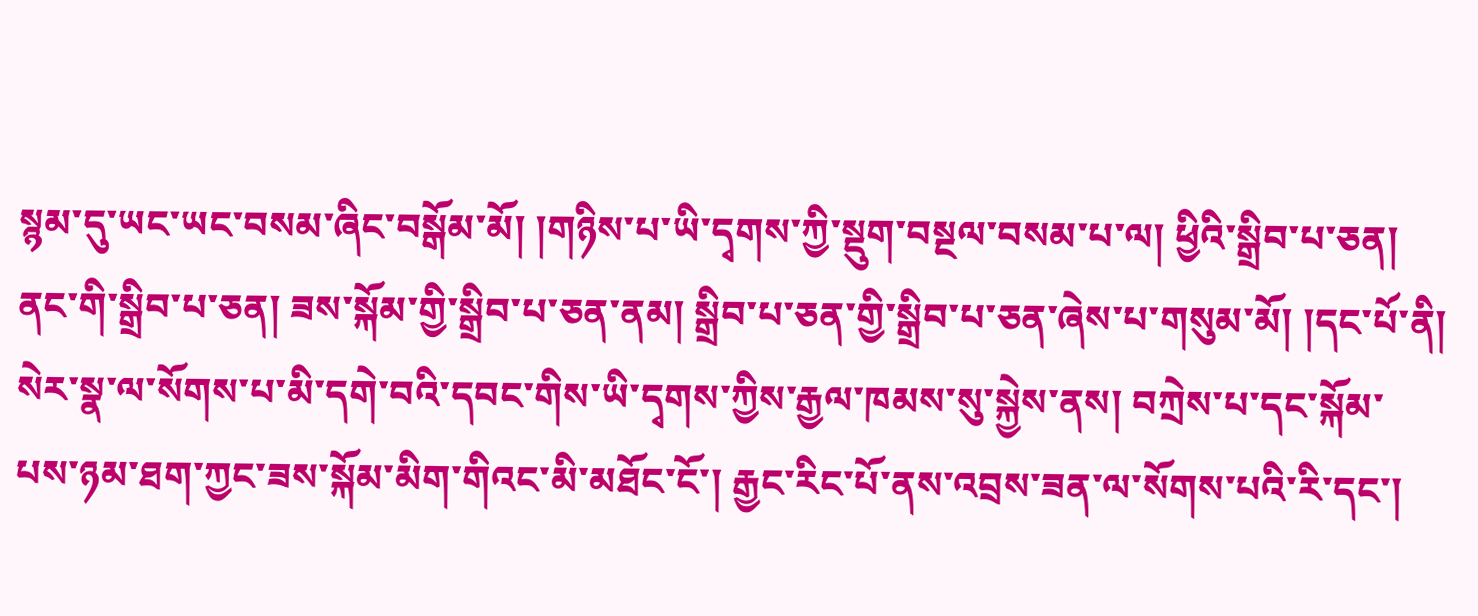སྙམ་དུ་ཡང་ཡང་བསམ་ཞིང་བསྒོམ་མོ། །གཉིས་པ་ཡི་དྭགས་ཀྱི་སྡུག་བསྔལ་བསམ་པ་ལ། ཕྱིའི་སྒྲིབ་པ་ཅན། ནང་གི་སྒྲིབ་པ་ཅན། ཟས་སྐོམ་གྱི་སྒྲིབ་པ་ཅན་ནམ། སྒྲིབ་པ་ཅན་གྱི་སྒྲིབ་པ་ཅན་ཞེས་པ་གསུམ་མོ། །དང་པོ་ནི། སེར་སྣ་ལ་སོགས་པ་མི་དགེ་བའི་དབང་གིས་ཡི་དྭགས་ཀྱིས་རྒྱལ་ཁམས་སུ་སྐྱེས་ནས། བཀྲེས་པ་དང་སྐོམ་པས་ཉམ་ཐག་ཀྱང་ཟས་སྐོམ་མིག་གིའང་མི་མཐོང་ངོ་། རྒྱང་རིང་པོ་ནས་འབྲས་ཟན་ལ་སོགས་པའི་རི་དང་།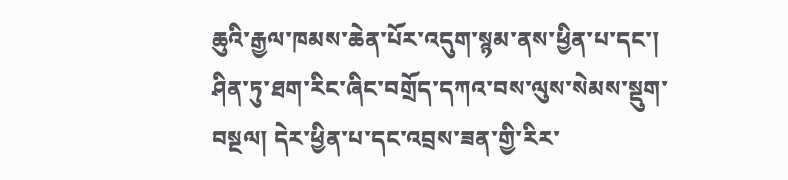ཆུའི་རྒྱལ་ཁམས་ཆེན་པོར་འདུག་སྙམ་ནས་ཕྱིན་པ་དང་། ཤིན་ཏུ་ཐག་རིང་ཞིང་བགྲོད་དཀའ་བས་ལུས་སེམས་སྡུག་བསྔལ། དེར་ཕྱིན་པ་དང་འབྲས་ཟན་གྱི་རིར་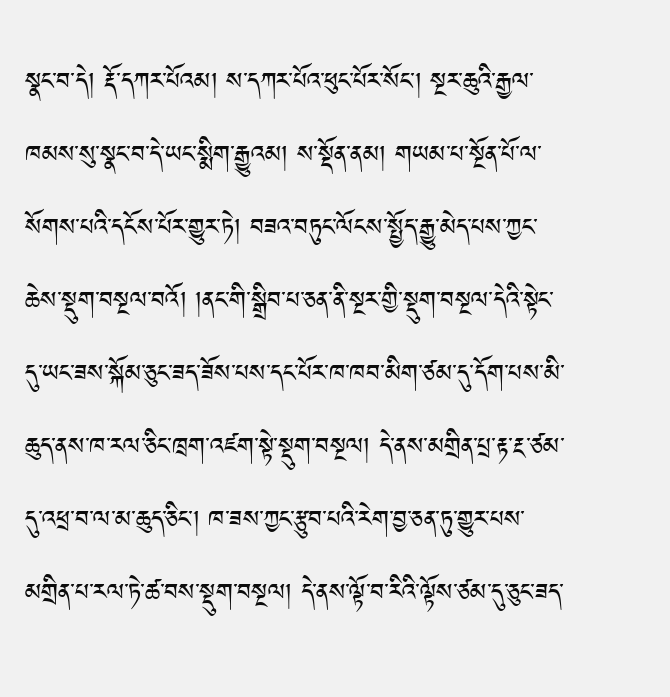སྣང་བ་དེ། རྡོ་དཀར་པོའམ། ས་དཀར་པོའ་ཕུང་པོར་སོང་། སྔར་ཆུའི་རྒྱལ་ཁམས་སུ་སྣང་བ་དེ་ཡང་སྨིག་རྒྱུའམ། ས་སྡོན་ནམ། གཡམ་པ་སྔོན་པོ་ལ་སོགས་པའི་དངོས་པོར་གྱུར་ཏེ། བཟའ་བཏུང་ལོངས་སྤྱོད་རྒྱུ་མེད་པས་ཀྱང་ཆེས་སྡུག་བསྔལ་བའོ། །ནང་གི་སྒྲིབ་པ་ཅན་ནི་སྔར་གྱི་སྡུག་བསྔལ་དེའི་སྟེང་དུ་ཡང་ཟས་སྐོམ་ཅུང་ཟད་ཟོས་པས་དང་པོར་ཁ་ཁབ་མིག་ཙམ་དུ་དོག་པས་མི་ཆུད་ནས་ཁ་རལ་ཅིང་ཁྲག་འཛག་སྟེ་སྡུག་བསྔལ། དེ་ནས་མགྲིན་པྲ་རྟ་རྔ་ཙམ་དུ་འཕྲ་བ་ལ་མ་ཆུད་ཅིང་། ཁ་ཟས་ཀྱང་རྩུབ་པའི་རེག་བྱ་ཅན་ཏུ་གྱུར་པས་མགྲིན་པ་རལ་ཏེ་ཚ་བས་སྡུག་བསྔལ། དེ་ནས་ལྟོ་བ་རིའི་ལྟོས་ཙམ་དུ་ཅུང་ཟད་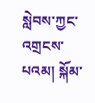སླེབས་ཀྱང་འགྲངས་པའམ། སྐོམ་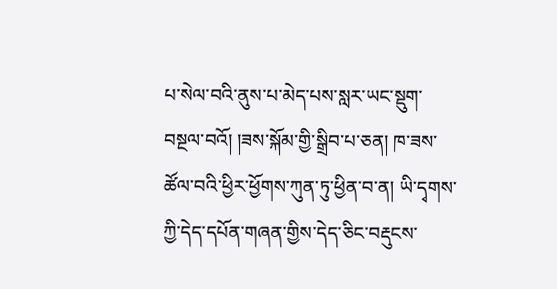པ་སེལ་བའི་ནུས་པ་མེད་པས་སླར་ཡང་སྡུག་བསྔལ་བའོ། །ཟས་སྐོམ་གྱི་སྒྲིབ་པ་ཅན། ཁ་ཟས་ཚོལ་བའི་ཕྱིར་ཕྱོགས་ཀུན་ཏུ་ཕྱིན་བ་ན། ཡི་དྭགས་ཀྱི་དེད་དཔོན་གཞན་གྱིས་དེད་ཅིང་བརྡུངས་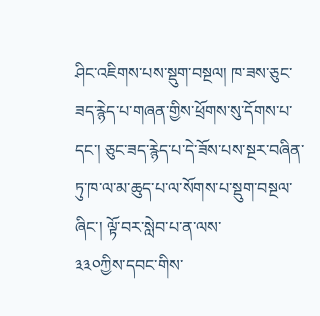ཤིང་འཇིགས་པས་སྡུག་བསྔལ། ཁ་ཟས་ཅུང་ཟད་རྙེད་པ་གཞན་གྱིས་ཕྲོགས་སུ་དོགས་པ་དང་། ཅུང་ཟད་རྙེད་པ་དེ་ཟོས་པས་སྔར་བཞིན་ཏུ་ཁ་ལ་མ་ཆུད་པ་ལ་སོགས་པ་སྡུག་བསྔལ་ཞིང་། ལྟོ་བར་སླེབ་པ་ན་ལས་
༣༣༠ཀྱིས་དབང་གིས་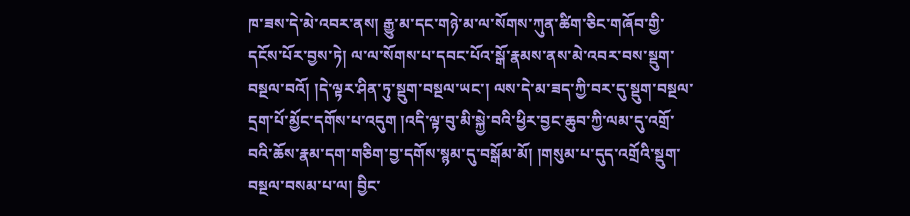ཁ་ཟས་དེ་མེ་འབར་ནས། རྒྱུ་མ་དང་གཉེ་མ་ལ་སོགས་ཀུན་ཚིག་ཅིང་གཞོབ་གྱི་དངོས་པོར་བྱས་ཏེ། ལ་ལ་སོགས་པ་དབང་པོའ་སྒོ་རྣམས་ནས་མེ་འབར་བས་སྡུག་བསྔལ་བའོ། །དེ་ལྟར་ཤིན་ཏུ་སྡུག་བསྔལ་ཡང་། ལས་དེ་མ་ཟད་ཀྱི་བར་དུ་སྡུག་བསྔལ་དྲག་པོ་མྱོང་དགོས་པ་འདུག །འདི་ལྟ་བུ་མི་སྐྱེ་བའི་ཕྱིར་བྱང་ཆུབ་ཀྱི་ལམ་དུ་འགྲོ་བའི་ཆོས་རྣམ་དག་གཅིག་བྱ་དགོས་སྙམ་དུ་བསྒོམ་མོ། །གསུམ་པ་དུད་འགྲོའི་སྡུག་བསྔལ་བསམ་པ་ལ། བྱིང་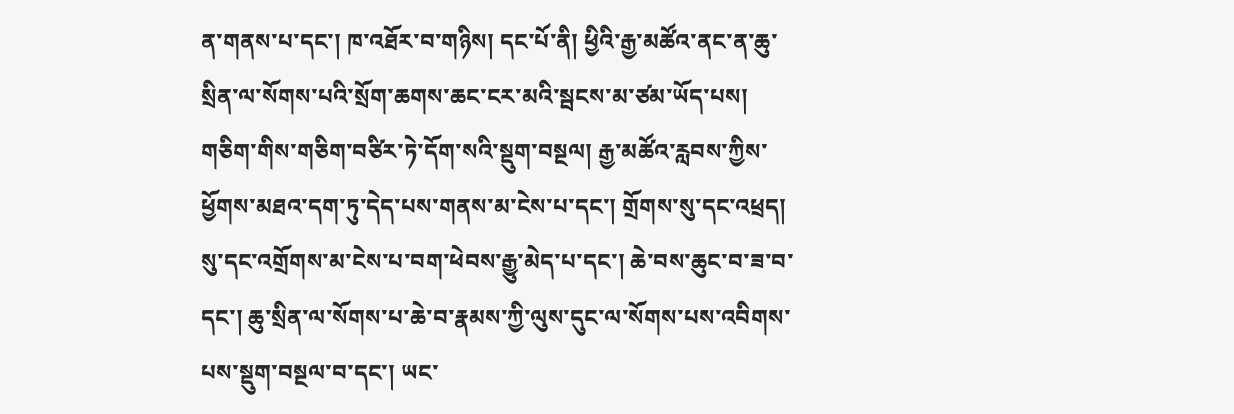ན་གནས་པ་དང་། ཁ་འཐོར་བ་གཉིས། དང་པོ་ནི། ཕྱིའི་རྒྱ་མཚོའ་ནང་ན་ཆུ་སྲིན་ལ་སོགས་པའི་སྲོག་ཆགས་ཆང་ངར་མའི་སྦངས་མ་ཙམ་ཡོད་པས། གཅིག་གིས་གཅིག་བཙིར་ཏེ་དོག་སའི་སྡུག་བསྔལ། རྒྱ་མཚོའ་རླབས་ཀྱིས་ཕྱོགས་མཐའ་དག་ཏུ་དེད་པས་གནས་མ་ངེས་པ་དང་། གྲོགས་སུ་དང་འཕྲད། སུ་དང་འགྲོགས་མ་ངེས་པ་བག་ཕེབས་རྒྱུ་མེད་པ་དང་། ཆེ་བས་ཆུང་བ་ཟ་བ་དང་། ཆུ་སྲིན་ལ་སོགས་པ་ཆེ་བ་རྣམས་ཀྱི་ལུས་དུང་ལ་སོགས་པས་འབིགས་པས་སྡུག་བསྔལ་བ་དང་། ཡང་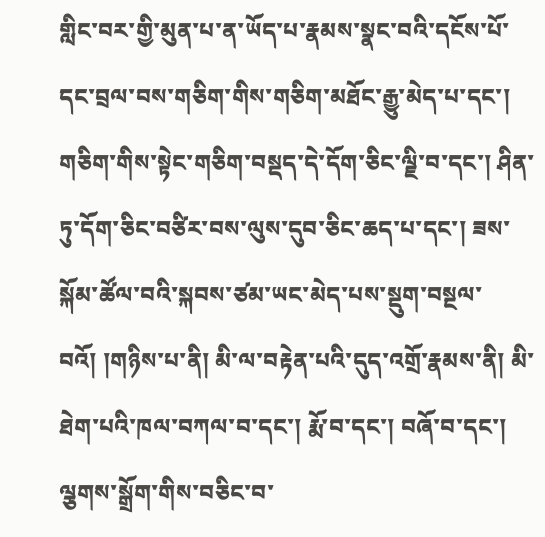གླིང་བར་གྱི་མུན་པ་ན་ཡོད་པ་རྣམས་སྣང་བའི་དངོས་པོ་དང་བྲལ་བས་གཅིག་གིས་གཅིག་མཐོང་རྒྱུ་མེད་པ་དང་། གཅིག་གིས་སྟེང་གཅིག་བསྡད་དེ་དོག་ཅིང་ལྗི་བ་དང་། ཤིན་ཏུ་དོག་ཅིང་བཙིར་བས་ལུས་དུབ་ཅིང་ཆད་པ་དང་། ཟས་སྐོམ་ཚོལ་བའི་སྐབས་ཙམ་ཡང་མེད་པས་སྡུག་བསྔལ་བའོ། །གཉིས་པ་ནི། མི་ལ་བརྟེན་པའི་དུད་འགྲོ་རྣམས་ནི། མི་ཐེག་པའི་ཁལ་བཀལ་བ་དང་། རྨོ་བ་དང་། བཞོ་བ་དང་། ལྕགས་སྒྲོག་གིས་བཅིང་བ་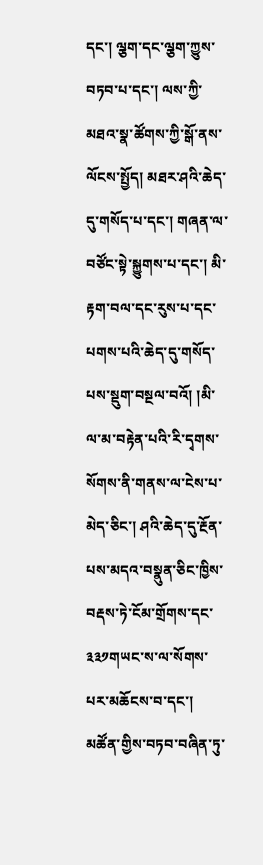དང་། ལྕག་དང་ལྕག་ཀྱུས་བཏབ་པ་དང་། ལས་ཀྱི་མཐའ་སྣ་ཚོགས་ཀྱི་སྒོ་ནས་ལོངས་སྤྱོད། མཐར་ཤའི་ཆེད་དུ་གསོད་པ་དང་། གཞན་ལ་བཙོང་སྟེ་སྐྱུགས་པ་དང་། མི་རྟག་བལ་དང་རུས་པ་དང་པགས་པའི་ཆེད་དུ་གསོད་པས་སྡུག་བསྔལ་བའོ། །མི་ལ་མ་བརྟེན་པའི་རི་དྭགས་སོགས་ནི་གནས་ལ་ངེས་པ་མེད་ཅིང་། ཤའི་ཆེད་དུ་རྔོན་པས་མདའ་བསྣུན་ཅིང་ཁྱིས་བརྡས་ཏེ་ངོམ་གྲོགས་དང་
༣༣༡གཡང་ས་ལ་སོགས་པར་མཆོངས་བ་དང་། མཚོན་གྱིས་བཏབ་བཞིན་ཏུ་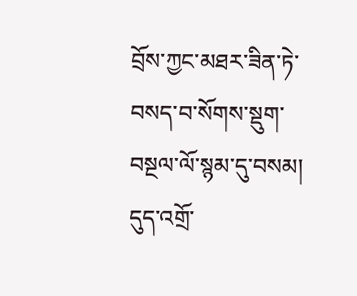བྲོས་ཀྱང་མཐར་ཟིན་ཏེ་བསད་བ་སོགས་སྡུག་བསྔལ་ལོ་སྙམ་དུ་བསམ། དུད་འགྲོ་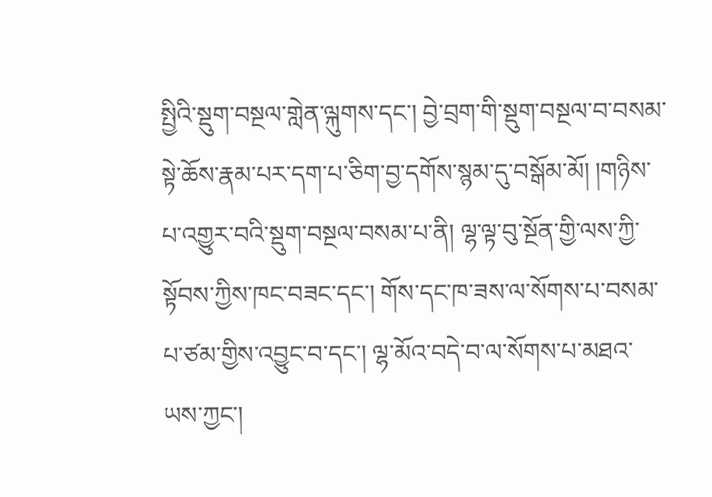སྤྱིའི་སྡུག་བསྔལ་གླེན་ལྐུགས་དང་། བྱེ་བྲག་གི་སྡུག་བསྔལ་བ་བསམ་སྟེ་ཆོས་རྣམ་པར་དག་པ་ཅིག་བྱ་དགོས་སྙམ་དུ་བསྒོམ་མོ། །གཉིས་པ་འགྱུར་བའི་སྡུག་བསྔལ་བསམ་པ་ནི། ལྷ་ལྟ་བུ་སྔོན་གྱི་ལས་ཀྱི་སྟོབས་ཀྱིས་ཁང་བཟང་དང་། གོས་དང་ཁ་ཟས་ལ་སོགས་པ་བསམ་པ་ཙམ་གྱིས་འབྱུང་བ་དང་། ལྷ་མོའ་བདེ་བ་ལ་སོགས་པ་མཐའ་ཡས་ཀྱང་།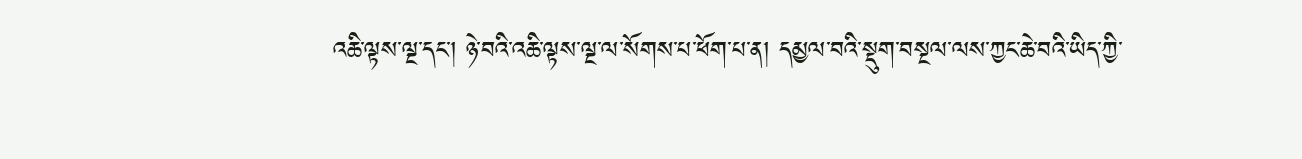འཆི་ལྟས་ལྔ་དང་། ཉེ་བའི་འཆི་ལྟས་ལྔ་ལ་སོགས་པ་ཕོག་པ་ན། དམྱལ་བའི་སྡུག་བསྔལ་ལས་ཀྱང་ཆེ་བའི་ཡིད་ཀྱི་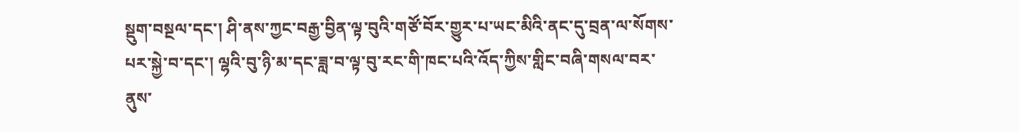སྡུག་བསྔལ་དང་། ཤི་ནས་ཀྱང་བརྒྱ་བྱིན་ལྟ་བུའི་གཙོ་བོར་གྱུར་པ་ཡང་མིའི་ནང་དུ་བྲན་ལ་སོགས་པར་སྐྱེ་བ་དང་། ལྷའི་བུ་ཉི་མ་དང་ཟླ་བ་ལྟ་བུ་རང་གི་ཁང་པའི་འོད་ཀྱིས་གླིང་བཞི་གསལ་བར་ནུས་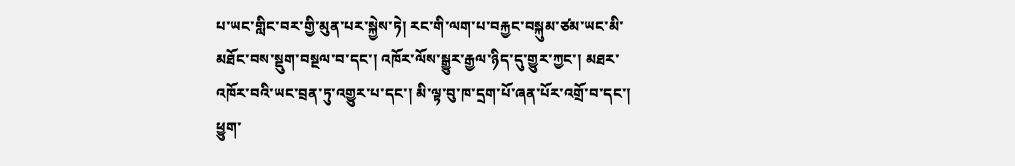པ་ཡང་གླིང་བར་གྱི་མུན་པར་སྐྱེས་ཏེ། རང་གི་ལག་པ་བརྐྱང་བསྐུམ་ཙམ་ཡང་མི་མཐོང་བས་སྡུག་བསྔལ་བ་དང་། འཁོར་ལོས་སྒྱུར་རྒྱལ་ཉིད་དུ་གྱུར་ཀྱང་། མཐར་འཁོར་བའི་ཡང་བྲན་ཏུ་འགྱུར་པ་དང་། མི་ལྟ་བུ་ཁ་དྲག་པོ་ཞན་པོར་འགྲོ་བ་དང་། ཕྱུག་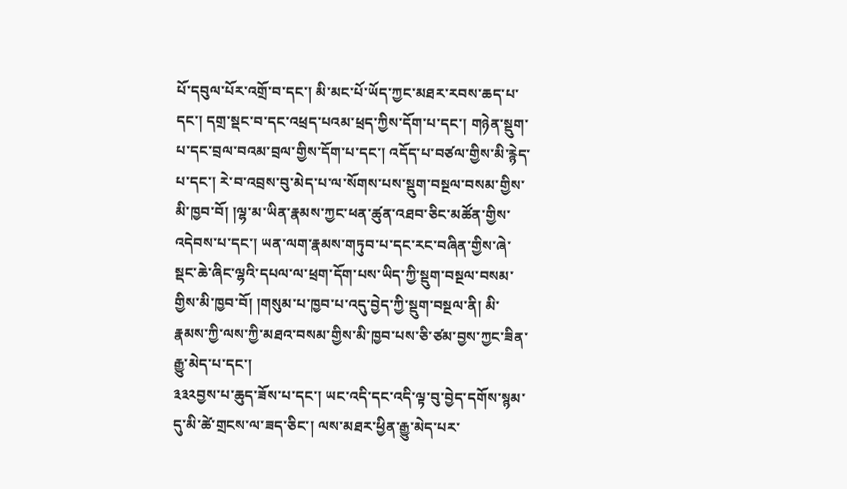པོ་དབུལ་པོར་འགྲོ་བ་དང་། མི་མང་པོ་ཡོད་ཀྱང་མཐར་རབས་ཆད་པ་དང་། དགྲ་སྡང་བ་དང་འཕྲད་པའམ་ཕྲད་ཀྱིས་དོག་པ་དང་། གཉེན་སྡུག་པ་དང་བྲལ་བའམ་བྲལ་གྱིས་དོག་པ་དང་། འདོད་པ་བཙལ་གྱིས་མི་རྙེད་པ་དང་། རེ་བ་འབྲས་བུ་མེད་པ་ལ་སོགས་པས་སྡུག་བསྔལ་བསམ་གྱིས་མི་ཁྱབ་བོ། །ལྷ་མ་ཡིན་རྣམས་ཀྱང་ཕན་ཚུན་འཐབ་ཅིང་མཚོན་གྱིས་འདེབས་པ་དང་། ཡན་ལག་རྣམས་གཏུབ་པ་དང་རང་བཞིན་གྱིས་ཞེ་སྡང་ཆེ་ཞིང་ལྷའི་དཔལ་ལ་ཕྲག་དོག་པས་ཡིད་ཀྱི་སྡུག་བསྔལ་བསམ་གྱིས་མི་ཁྱབ་བོ། །གསུམ་པ་ཁྱབ་པ་འདུ་བྱེད་ཀྱི་སྡུག་བསྔལ་ནི། མི་རྣམས་ཀྱི་ལས་ཀྱི་མཐའ་བསམ་གྱིས་མི་ཁྱབ་པས་ཅི་ཙམ་བྱས་ཀྱང་ཟིན་རྒྱུ་མེད་པ་དང་།
༣༣༢བྱས་པ་ཆུད་ཟོས་པ་དང་། ཡང་འདི་དང་འདི་ལྟ་བུ་བྱེད་དགོས་སྙམ་དུ་མི་ཚེ་གྲངས་ལ་ཟད་ཅིང་། ལས་མཐར་ཕྱིན་རྒྱུ་མེད་པར་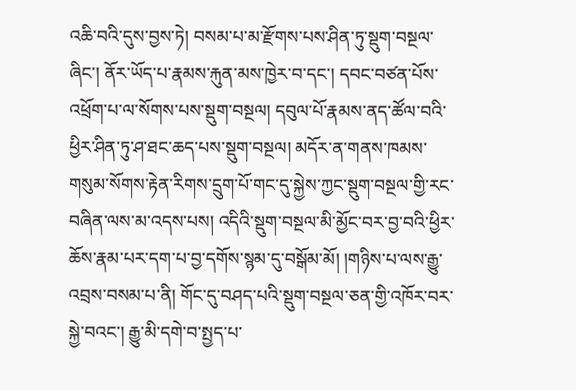འཆི་བའི་དུས་བྱས་ཏེ། བསམ་པ་མ་རྫོགས་པས་ཤིན་ཏུ་སྡུག་བསྔལ་ཞིང་། ནོར་ཡོད་པ་རྣམས་རྐུན་མས་ཁྱེར་བ་དང་། དབང་བཙན་པོས་འཕྲོག་པ་ལ་སོགས་པས་སྡུག་བསྔལ། དབུལ་པོ་རྣམས་ནད་ཚོལ་བའི་ཕྱིར་ཤིན་ཏུ་ཤ་ཐང་ཆད་པས་སྡུག་བསྔལ། མདོར་ན་གནས་ཁམས་གསུམ་སོགས་རྟེན་རིགས་དྲུག་པོ་གང་དུ་སྐྱེས་ཀྱང་སྡུག་བསྔལ་གྱི་རང་བཞིན་ལས་མ་འདས་པས། འདིའི་སྡུག་བསྔལ་མི་མྱོང་བར་བྱ་བའི་ཕྱིར་ཆོས་རྣམ་པར་དག་པ་བྱ་དགོས་སྙམ་དུ་བསྒོམ་མོ། །གཉིས་པ་ལས་རྒྱུ་འབྲས་བསམ་པ་ནི། གོང་དུ་བཤད་པའི་སྡུག་བསྔལ་ཅན་གྱི་འཁོར་བར་སྐྱེ་བའང་། རྒྱུ་མི་དགེ་བ་སྤྱད་པ་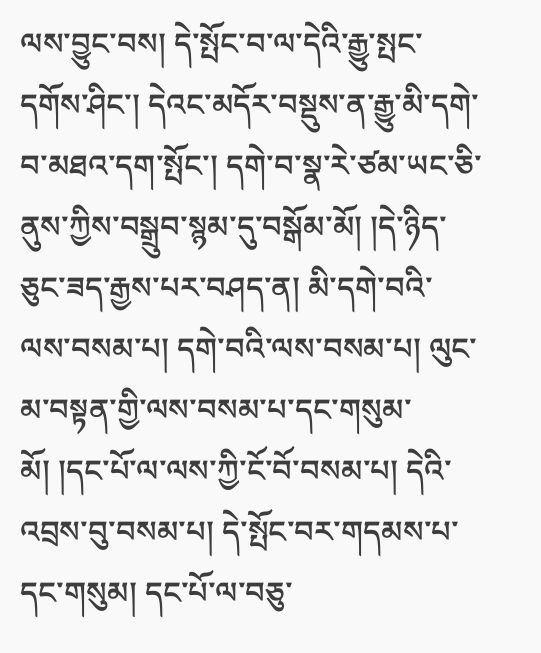ལས་བྱུང་བས། དེ་སྤོང་བ་ལ་དེའི་རྒྱུ་སྤང་དགོས་ཤིང་། དེའང་མདོར་བསྡུས་ན་རྒྱུ་མི་དགེ་བ་མཐའ་དག་སྤོང་། དགེ་བ་སྣ་རེ་ཙམ་ཡང་ཅི་ནུས་ཀྱིས་བསྒྲུབ་སྙམ་དུ་བསྒོམ་མོ། །དེ་ཉིད་ཅུང་ཟད་རྒྱས་པར་བཤད་ན། མི་དགེ་བའི་ལས་བསམ་པ། དགེ་བའི་ལས་བསམ་པ། ལུང་མ་བསྟན་གྱི་ལས་བསམ་པ་དང་གསུམ་མོ། །དང་པོ་ལ་ལས་ཀྱི་ངོ་བོ་བསམ་པ། དེའི་འབྲས་བུ་བསམ་པ། དེ་སྤོང་བར་གདམས་པ་དང་གསུམ། དང་པོ་ལ་བཅུ་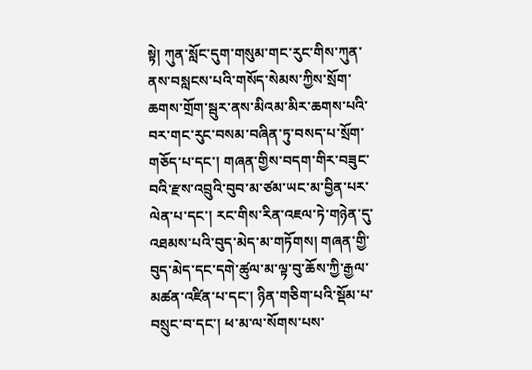སྟེ། ཀུན་སློང་དུག་གསུམ་གང་རུང་གིས་ཀུན་ནས་བསླངས་པའི་གསོད་སེམས་ཀྱིས་སྲོག་ཆགས་གྲོག་སྦུར་ནས་མིའམ་མིར་ཆགས་པའི་བར་གང་རུང་བསམ་བཞིན་ཏུ་བསད་པ་སྲོག་གཅོད་པ་དང་། གཞན་གྱིས་བདག་གིར་བཟུང་བའི་རྫས་འབྲུའི་བུབ་མ་ཙམ་ཡང་མ་བྱིན་པར་ལེན་པ་དང་། རང་གིས་རིན་འཇལ་ཏེ་གཉེན་དུ་འཐམས་པའི་བུད་མེད་མ་གཏོགས། གཞན་གྱི་བུད་མེད་དང་དགེ་ཚུལ་མ་ལྟ་བུ་ཆོས་ཀྱི་རྒྱལ་མཚན་འཛིན་པ་དང་། ཉིན་གཅིག་པའི་སྡོམ་པ་བསྲུང་བ་དང་། ཕ་མ་ལ་སོགས་པས་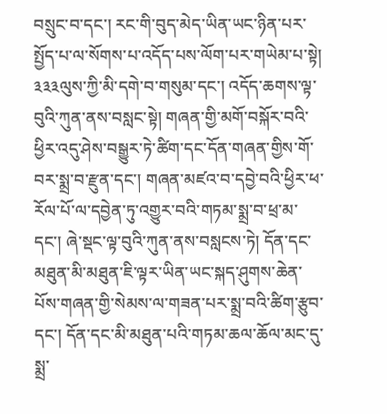བསྲུང་བ་དང་། རང་གི་བུད་མེད་ཡིན་ཡང་ཉིན་པར་སྤྱོད་པ་ལ་སོགས་པ་འདོད་པས་ལོག་པར་གཡེམ་པ་སྟེ།
༣༣༣ལུས་ཀྱི་མི་དགེ་བ་གསུམ་དང་། འདོད་ཆགས་ལྟ་བུའི་ཀུན་ནས་བསླང་སྟེ། གཞན་གྱི་མགོ་བསྐོར་བའི་ཕྱིར་འདུ་ཤེས་བསྒྱུར་ཏེ་ཚིག་དང་དོན་གཞན་གྱིས་གོ་བར་སྨྲ་བ་རྫུན་དང་། གཞན་མཛའ་བ་དབྱེ་བའི་ཕྱིར་ཕ་རོལ་པོ་ལ་དབྱེན་ཏུ་འགྱུར་བའི་གཏམ་སྨྲ་བ་ཕྲ་མ་དང་། ཞེ་སྡང་ལྟ་བུའི་ཀུན་ནས་བསླངས་ཏེ། དོན་དང་མཐུན་མི་མཐུན་ཇི་ལྟར་ཡིན་ཡང་སྐད་ཤུགས་ཆེན་པོས་གཞན་གྱི་སེམས་ལ་གཟན་པར་སྨྲ་བའི་ཚིག་རྩུབ་དང་། དོན་དང་མི་མཐུན་པའི་གཏམ་ཆལ་ཆོལ་མང་དུ་སྨྲ་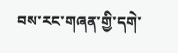བས་རང་གཞན་གྱི་དགེ་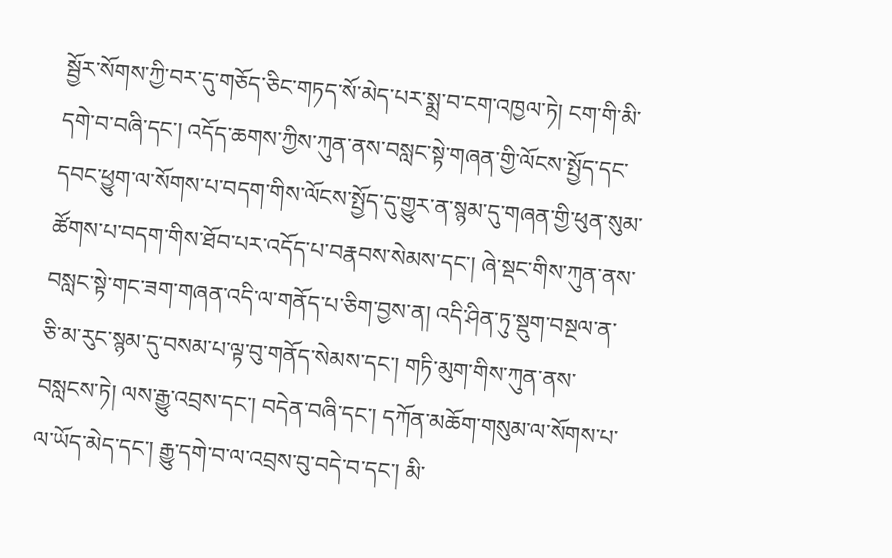སྦྱོར་སོགས་ཀྱི་བར་དུ་གཅོད་ཅིང་གཏད་སོ་མེད་པར་སྨྲ་བ་ངག་འཁྱལ་ཏེ། ངག་གི་མི་དགེ་བ་བཞི་དང་། འདོད་ཆགས་ཀྱིས་ཀུན་ནས་བསླང་སྟེ་གཞན་གྱི་ལོངས་སྤྱོད་དང་དབང་ཕྱུག་ལ་སོགས་པ་བདག་གིས་ལོངས་སྤྱོད་དུ་གྱུར་ན་སྙམ་དུ་གཞན་གྱི་ཕུན་སུམ་ཚོགས་པ་བདག་གིས་ཐོབ་པར་འདོད་པ་བརྣབས་སེམས་དང་། ཞེ་སྡང་གིས་ཀུན་ནས་བསླང་སྟེ་གང་ཟག་གཞན་འདི་ལ་གནོད་པ་ཅིག་བྱས་ན། འདི་ཤིན་ཏུ་སྡུག་བསྔལ་ན་ཅི་མ་རུང་སྙམ་དུ་བསམ་པ་ལྟ་བུ་གནོད་སེམས་དང་། གཏི་མུག་གིས་ཀུན་ནས་བསླངས་ཏེ། ལས་རྒྱུ་འབྲས་དང་། བདེན་བཞི་དང་། དཀོན་མཆོག་གསུམ་ལ་སོགས་པ་ལ་ཡོད་མེད་དང་། རྒྱུ་དགེ་བ་ལ་འབྲས་བུ་བདེ་བ་དང་། མི་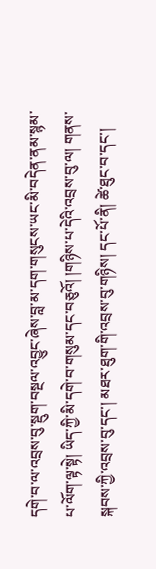དགེ་བ་ལ་འབྲས་བུ་སྡུག་བསྔལ་འབྱུང་ཞེས་བླ་མ་དག་གསུངས་ཡང་མི་བདེན་ནམ་སྙམ་པ་ལོག་ལྟ་སྟེ། ཡིད་ཀྱི་མི་དགེ་བ་གསུམ་དང་བཅུའོ། །གཉིས་པ་དེའི་འབྲས་བུ་ལ། གནས་སྐབས་ཀྱི་འབྲས་བུ་དང་། མཐར་ཐུག་གི་འབྲས་བུ་གཉིས། དང་པོ་ནི། ཚེ་ཐུང་བ་དང་།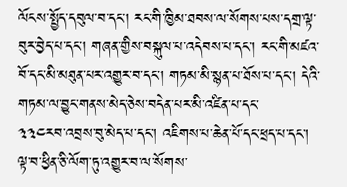ལོངས་སྤྱོད་དབུལ་བ་དང་། རང་གི་ཁྱིམ་ཐབས་ལ་སོགས་པས་དགྲ་ལྟ་བུར་བྱེད་པ་དང་། གཞན་གྱིས་བསྐུལ་པ་འདེབས་པ་དང་། རང་གི་མཛའ་བོ་དང་མི་མཐུན་པར་འགྱུར་བ་དང་། གཏམ་མི་སྙན་པ་ཐོས་པ་དང་། དེའི་གཏམ་ལ་བྱུང་གནས་མེད་ཅེས་བདེན་པར་མི་འཛིན་པ་དང་
༣༣༤རབ་འབྲས་བུ་མེད་པ་དང་། འཇིགས་པ་ཆེན་པོ་དང་ཕྲད་པ་དང་། ལྟ་བ་ཕྱིན་ཅི་ལོག་ཏུ་འགྱུར་བ་ལ་སོགས་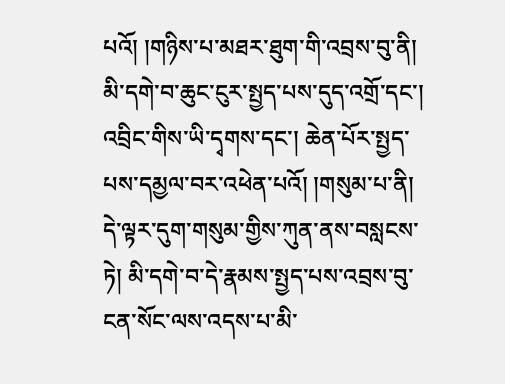པའོ། །གཉིས་པ་མཐར་ཐུག་གི་འབྲས་བུ་ནི། མི་དགེ་བ་ཆུང་ངུར་སྤྱད་པས་དུད་འགྲོ་དང་། འབྲིང་གིས་ཡི་དྭགས་དང་། ཆེན་པོར་སྤྱད་པས་དམྱལ་བར་འཕེན་པའོ། །གསུམ་པ་ནི། དེ་ལྟར་དུག་གསུམ་གྱིས་ཀུན་ནས་བསླངས་ཏེ། མི་དགེ་བ་དེ་རྣམས་སྤྱད་པས་འབྲས་བུ་ངན་སོང་ལས་འདས་པ་མི་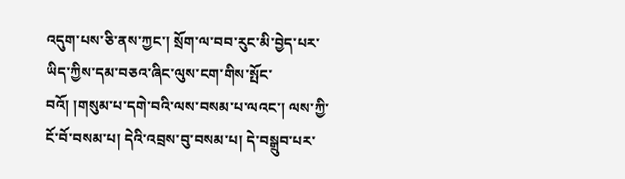འདུག་པས་ཅི་ནས་ཀྱང་། སྲོག་ལ་བབ་རུང་མི་བྱེད་པར་ཡིད་ཀྱིས་དམ་བཅའ་ཞིང་ལུས་ངག་གིས་སྤོང་བའོ། །གསུམ་པ་དགེ་བའི་ལས་བསམ་པ་ལའང་། ལས་ཀྱི་ངོ་བོ་བསམ་པ། དེའི་འབྲས་བུ་བསམ་པ། དེ་བསྒྲུབ་པར་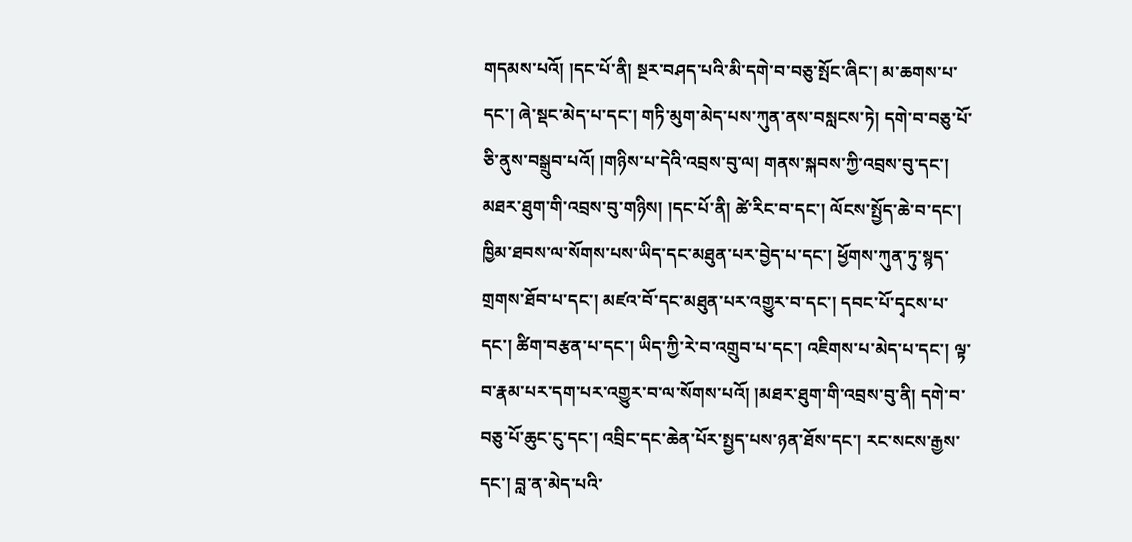གདམས་པའོ། །དང་པོ་ནི། སྔར་བཤད་པའི་མི་དགེ་བ་བཅུ་སྤོང་ཞིང་། མ་ཆགས་པ་དང་། ཞེ་སྡང་མེད་པ་དང་། གཏི་མུག་མེད་པས་ཀུན་ནས་བསླངས་ཏེ། དགེ་བ་བཅུ་པོ་ཅི་ནུས་བསྒྲུབ་པའོ། །གཉིས་པ་དེའི་འབྲས་བུ་ལ། གནས་སྐབས་ཀྱི་འབྲས་བུ་དང་། མཐར་ཐུག་གི་འབྲས་བུ་གཉིས། །དང་པོ་ནི། ཚེ་རིང་བ་དང་། ལོངས་སྤྱོད་ཆེ་བ་དང་། ཁྱིམ་ཐབས་ལ་སོགས་པས་ཡིད་དང་མཐུན་པར་བྱེད་པ་དང་། ཕྱོགས་ཀུན་ཏུ་སྙད་གྲགས་ཐོབ་པ་དང་། མཛའ་བོ་དང་མཐུན་པར་འགྱུར་བ་དང་། དབང་པོ་དྭངས་པ་དང་། ཚིག་བརྩན་པ་དང་། ཡིད་ཀྱི་རེ་བ་འགྲུབ་པ་དང་། འཇིགས་པ་མེད་པ་དང་། ལྟ་བ་རྣམ་པར་དག་པར་འགྱུར་བ་ལ་སོགས་པའོ། །མཐར་ཐུག་གི་འབྲས་བུ་ནི། དགེ་བ་བཅུ་པོ་ཆུང་ངུ་དང་། འབྲིང་དང་ཆེན་པོར་སྤྱད་པས་ཉན་ཐོས་དང་། རང་སངས་རྒྱས་དང་། བླ་ན་མེད་པའི་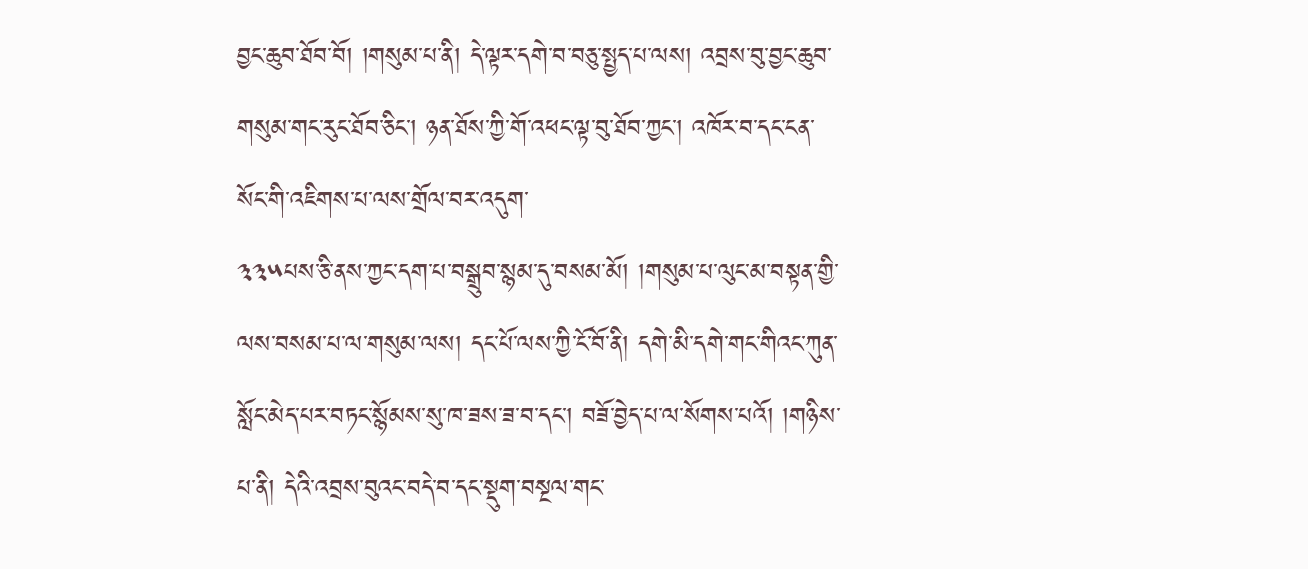བྱང་ཆུབ་ཐོབ་བོ། །གསུམ་པ་ནི། དེ་ལྟར་དགེ་བ་བཅུ་སྤྱད་པ་ལས། འབྲས་བུ་བྱང་ཆུབ་གསུམ་གང་རུང་ཐོབ་ཅིང་། ཉན་ཐོས་ཀྱི་གོ་འཕང་ལྟ་བུ་ཐོབ་ཀྱང་། འཁོར་བ་དང་ངན་སོང་གི་འཇིགས་པ་ལས་གྲོལ་བར་འདུག་
༣༣༥པས་ཅི་ནས་ཀྱང་དག་པ་བསྒྲུབ་སྙམ་དུ་བསམ་མོ། །གསུམ་པ་ལུང་མ་བསྟན་གྱི་ལས་བསམ་པ་ལ་གསུམ་ལས། དང་པོ་ལས་ཀྱི་ངོ་བོ་ནི། དགེ་མི་དགེ་གང་གིའང་ཀུན་སློང་མེད་པར་བཏང་སྙོམས་སུ་ཁ་ཟས་ཟ་བ་དང་། བཟོ་བྱེད་པ་ལ་སོགས་པའོ། །གཉིས་པ་ནི། དེའི་འབྲས་བུའང་བདེ་བ་དང་སྡུག་བསྔལ་གང་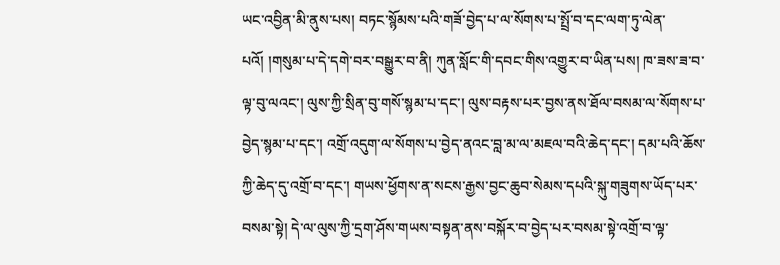ཡང་འབྱིན་མི་ནུས་པས། བཏང་སྙོམས་པའི་གཟོ་བྱེད་པ་ལ་སོགས་པ་སྤྲོ་བ་དང་ལག་ཏུ་ལེན་པའོ། །གསུམ་པ་དེ་དགེ་བར་བསྒྱུར་བ་ནི། ཀུན་སློང་གི་དབང་གིས་འགྱུར་བ་ཡིན་པས། ཁ་ཟས་ཟ་བ་ལྟ་བུ་ལའང་། ལུས་ཀྱི་སྲིན་བུ་གསོ་སྙམ་པ་དང་། ལུས་བརྟས་པར་བྱས་ནས་ཐོལ་བསམ་ལ་སོགས་པ་བྱེད་སྙམ་པ་དང་། འགྲོ་འདུག་ལ་སོགས་པ་བྱེད་ནའང་བླ་མ་ལ་མཇལ་བའི་ཆེད་དང་། དམ་པའི་ཆོས་ཀྱི་ཆེད་དུ་འགྲོ་བ་དང་། གཡས་ཕྱོགས་ན་སངས་རྒྱས་བྱང་ཆུབ་སེམས་དཔའི་སྐུ་གཟུགས་ཡོད་པར་བསམ་སྟེ། དེ་ལ་ལུས་ཀྱི་དྲག་ཤོས་གཡས་བསྟན་ནས་བསྐོར་བ་བྱེད་པར་བསམ་སྟེ་འགྲོ་བ་ལྟ་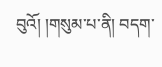བུའོ། །གསུམ་པ་ནི། བདག་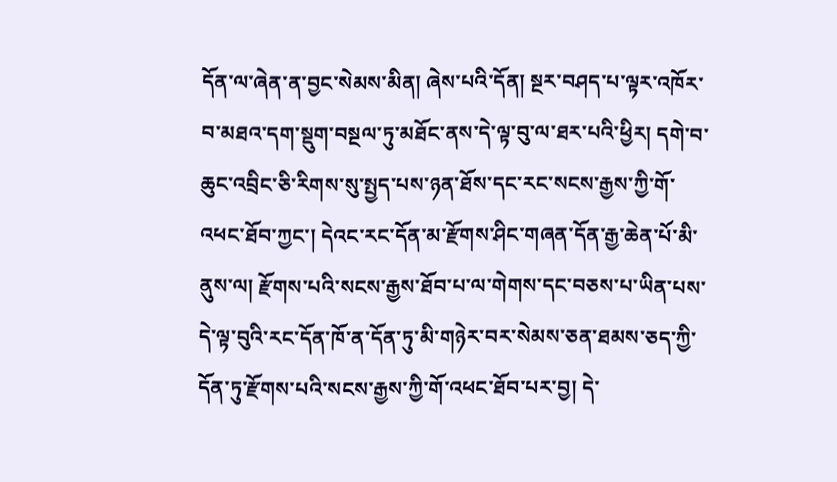དོན་ལ་ཞེན་ན་བྱང་སེམས་མིན། ཞེས་པའི་དོན། སྔར་བཤད་པ་ལྟར་འཁོར་བ་མཐའ་དག་སྡུག་བསྔལ་ཏུ་མཐོང་ནས་དེ་ལྟ་བུ་ལ་ཐར་པའི་ཕྱིར། དགེ་བ་ཆུང་འབྲིང་ཅི་རིགས་སུ་སྤྱད་པས་ཉན་ཐོས་དང་རང་སངས་རྒྱས་ཀྱི་གོ་འཕང་ཐོབ་ཀྱང་། དེའང་རང་དོན་མ་རྫོགས་ཤིང་གཞན་དོན་རྒྱ་ཆེན་པོ་མི་ནུས་ལ། རྫོགས་པའི་སངས་རྒྱས་ཐོབ་པ་ལ་གེགས་དང་བཅས་པ་ཡིན་པས་དེ་ལྟ་བུའི་རང་དོན་ཁོ་ན་དོན་ཏུ་མི་གཉེར་བར་སེམས་ཅན་ཐམས་ཅད་ཀྱི་དོན་ཏུ་རྫོགས་པའི་སངས་རྒྱས་ཀྱི་གོ་འཕང་ཐོབ་པར་བྱ། དེ་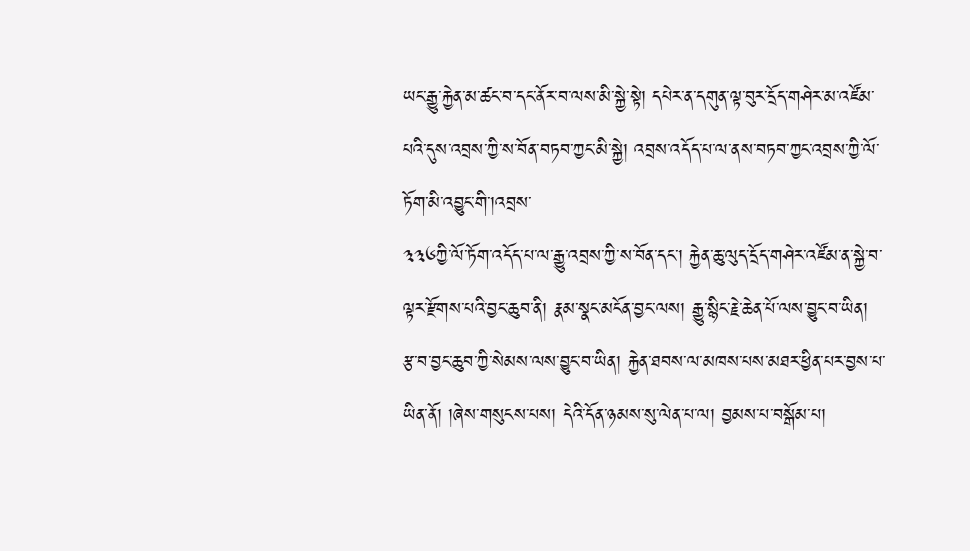ཡང་རྒྱུ་རྐྱེན་མ་ཚང་བ་དང་ནོར་བ་ལས་མི་སྐྱེ་སྟེ། དཔེར་ན་དགུན་ལྟ་བུར་དྲོད་གཤེར་མ་འཛོམ་པའི་དུས་འབྲས་ཀྱི་ས་བོན་བཏབ་ཀྱང་མི་སྐྱེ། འབྲས་འདོད་པ་ལ་ནས་བཏབ་ཀྱང་འབྲས་ཀྱི་ལོ་ཏོག་མི་འབྱུང་གི་།འབྲས་
༣༣༦ཀྱི་ལོ་ཏོག་འདོད་པ་ལ་རྒྱུ་འབྲས་ཀྱི་ས་བོན་དང་། རྐྱེན་ཆུ་ལུད་དྲོད་གཤེར་འཛོམ་ན་སྐྱེ་བ་ལྟར་རྫོགས་པའི་བྱང་ཆུབ་ནི། རྣམ་སྣང་མངོན་བྱང་ལས། རྒྱུ་སྙིང་རྗེ་ཆེན་པོ་ལས་བྱུང་བ་ཡིན། རྩ་བ་བྱང་ཆུབ་ཀྱི་སེམས་ལས་བྱུང་བ་ཡིན། རྐྱེན་ཐབས་ལ་མཁས་པས་མཐར་ཕྱིན་པར་བྱས་པ་ཡིན་ནོ། །ཞེས་གསུངས་པས། དེའི་དོན་ཉམས་སུ་ལེན་པ་ལ། བྱམས་པ་བསྒོམ་པ།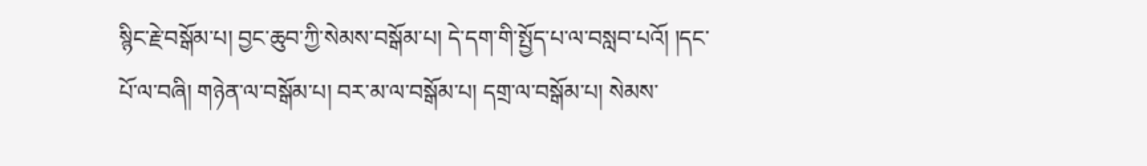སྙིང་རྗེ་བསྒོམ་པ། བྱང་ཆུབ་ཀྱི་སེམས་བསྒོམ་པ། དེ་དག་གི་སྤྱོད་པ་ལ་བསླབ་པའོ། །དང་པོ་ལ་བཞི། གཉེན་ལ་བསྒོམ་པ། བར་མ་ལ་བསྒོམ་པ། དགྲ་ལ་བསྒོམ་པ། སེམས་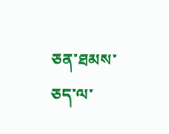ཅན་ཐམས་ཅད་ལ་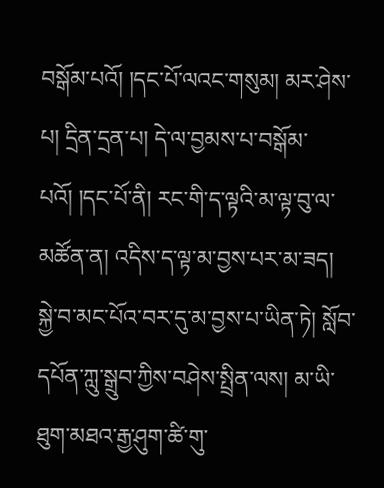བསྒོམ་པའོ། །དང་པོ་ལའང་གསུམ། མར་ཤེས་པ། དྲིན་དྲན་པ། དེ་ལ་བྱམས་པ་བསྒོམ་པའོ། །དང་པོ་ནི། རང་གི་ད་ལྟའི་མ་ལྟ་བུ་ལ་མཚོན་ན། འདིས་ད་ལྟ་མ་བྱས་པར་མ་ཟད། སྐྱེ་བ་མང་པོའ་བར་དུ་མ་བྱས་པ་ཡིན་ཏེ། སློབ་དཔོན་ཀླུ་སྒྲུབ་ཀྱིས་བཤེས་སྤྲིན་ལས། མ་ཡི་ཐུག་མཐའ་རྒྱ་ཤུག་ཚི་གུ་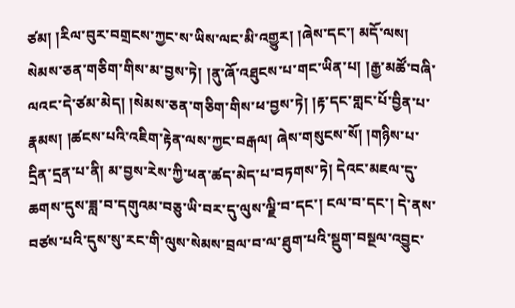ཙམ། །རིལ་བུར་བགྲངས་ཀྱང་ས་ཡིས་ལང་མི་འགྱུར། །ཞེས་དང་། མདོ་ལས། སེམས་ཅན་གཅིག་གིས་མ་བྱས་ཏེ། །ནུ་ཞོ་འཐུངས་པ་གང་ཡིན་པ། །རྒྱ་མཚོ་བཞི་ལའང་དེ་ཙམ་མེད། །སེམས་ཅན་གཅིག་གིས་ཕ་བྱས་ཏེ། །རྟ་དང་གླང་པོ་བྱིན་པ་རྣམས། །ཚངས་པའི་འཇིག་རྟེན་ལས་ཀྱང་བརྒལ། ཞེས་གསུངས་སོ། །གཉིས་པ་དྲིན་དྲན་པ་ནི། མ་བྱས་རེས་ཀྱི་ཕན་ཚད་མེད་པ་བཏགས་ཏེ། དེའང་མཇལ་དུ་ཆགས་དུས་ཟླ་བ་དགུའམ་བཅུ་ཡི་བར་དུ་ལུས་ལྗི་བ་དང་། ངལ་བ་དང་། དེ་ནས་བཙས་པའི་དུས་སུ་རང་གི་ལུས་སེམས་བྲལ་བ་ལ་ཐུག་པའི་སྡུག་བསྔལ་འབྱུང་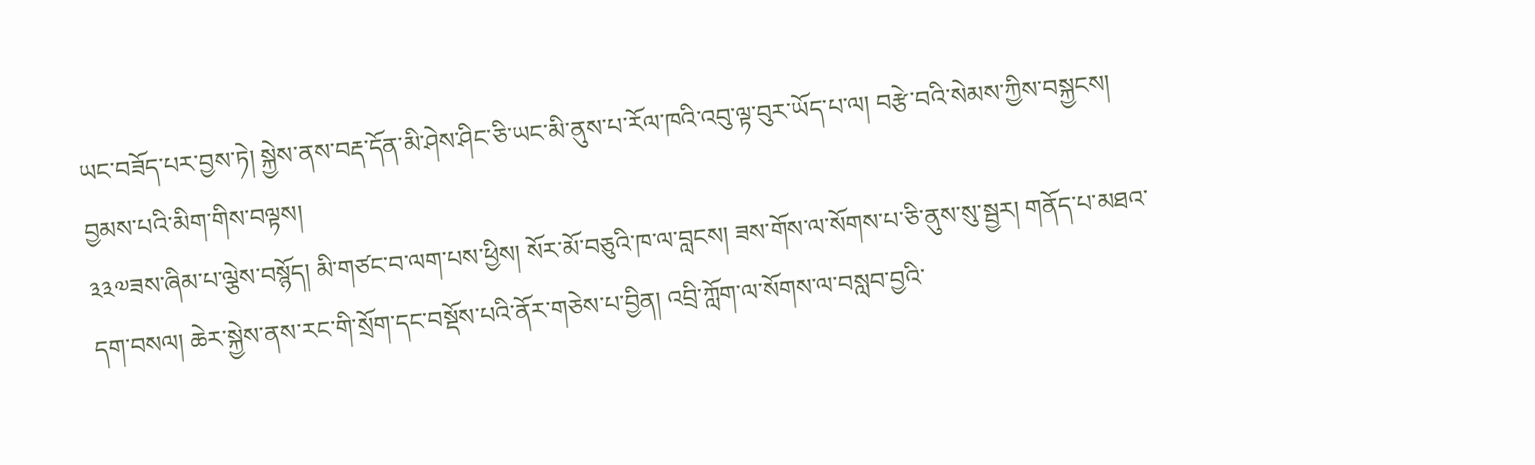ཡང་བཟོད་པར་བྱས་ཏེ། སྐྱེས་ནས་བརྡ་དོན་མི་ཤེས་ཤིང་ཅི་ཡང་མི་ནུས་པ་རོལ་ཁའི་འབུ་ལྟ་བུར་ཡོད་པ་ལ། བརྩེ་བའི་སེམས་ཀྱིས་བསྐྱངས། བྱམས་པའི་མིག་གིས་བལྟས།
༣༣༧ཟས་ཞིམ་པ་ལྕེས་བསྙོད། མི་གཙང་བ་ལག་པས་ཕྱིས། སོར་མོ་བཅུའི་ཁ་ལ་བླངས། ཟས་གོས་ལ་སོགས་པ་ཅི་ནུས་སུ་སྦྱར། གནོད་པ་མཐའ་དག་བསལ། ཆེར་སྐྱེས་ནས་རང་གི་སྲོག་དང་བསྡོས་པའི་ནོར་གཅེས་པ་བྱིན། འབྲི་ཀློག་ལ་སོགས་ལ་བསླབ་བྱའི་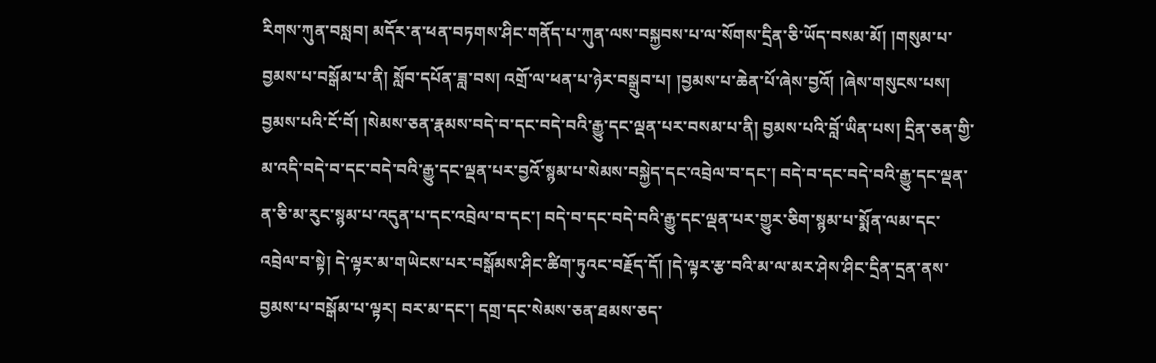རིགས་ཀུན་བསླབ། མདོར་ན་ཕན་བཏགས་ཤིང་གནོད་པ་ཀུན་ལས་བསྐྱབས་པ་ལ་སོགས་དྲིན་ཅི་ཡོད་བསམ་མོ། །གསུམ་པ་བྱམས་པ་བསྒོམ་པ་ནི། སློབ་དཔོན་ཟླ་བས། འགྲོ་ལ་ཕན་པ་ཉེར་བསྒྲུབ་པ། །བྱམས་པ་ཆེན་པོ་ཞེས་བྱའོ། །ཞེས་གསུངས་པས། བྱམས་པའི་ངོ་བོ། །སེམས་ཅན་རྣམས་བདེ་བ་དང་བདེ་བའི་རྒྱུ་དང་ལྡན་པར་བསམ་པ་ནི། བྱམས་པའི་བློ་ཡིན་པས། དྲིན་ཅན་གྱི་མ་འདི་བདེ་བ་དང་བདེ་བའི་རྒྱུ་དང་ལྡན་པར་བྱའོ་སྙམ་པ་སེམས་བསྐྱེད་དང་འབྲེལ་བ་དང་། བདེ་བ་དང་བདེ་བའི་རྒྱུ་དང་ལྡན་ན་ཅི་མ་རུང་སྙམ་པ་འདུན་པ་དང་འབྲེལ་བ་དང་། བདེ་བ་དང་བདེ་བའི་རྒྱུ་དང་ལྡན་པར་གྱུར་ཅིག་སྙམ་པ་སྨོན་ལམ་དང་འབྲེལ་བ་སྟེ། དེ་ལྟར་མ་གཡེངས་པར་བསྒོམས་ཤིང་ཚིག་ཏུའང་བརྗོད་དོ། །དེ་ལྟར་རྩ་བའི་མ་ལ་མར་ཤེས་ཤིང་དྲིན་དྲན་ནས་བྱམས་པ་བསྒོམ་པ་ལྟར། བར་མ་དང་། དགྲ་དང་སེམས་ཅན་ཐམས་ཅད་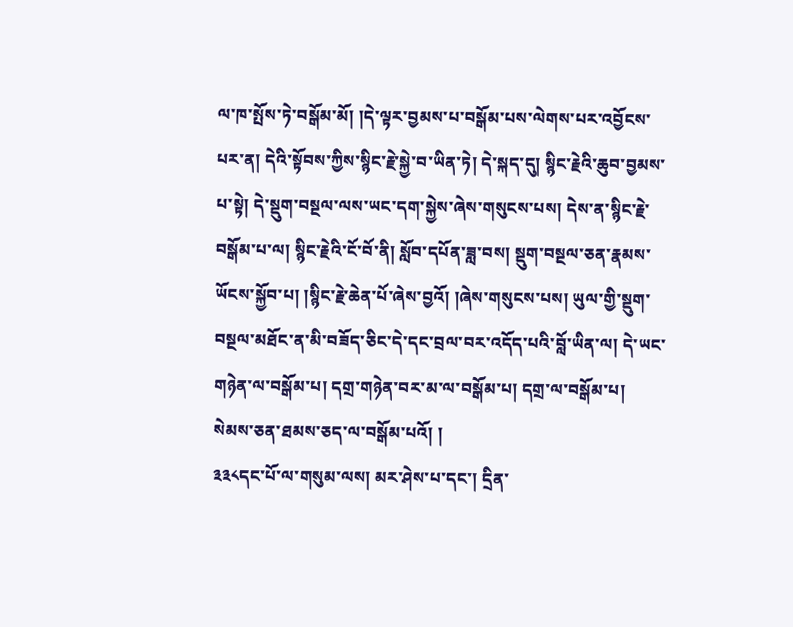ལ་ཁ་སྤོས་ཏེ་བསྒོམ་མོ། །དེ་ལྟར་བྱམས་པ་བསྒོམ་པས་ལེགས་པར་འབྱོངས་པར་ན། དེའི་སྟོབས་ཀྱིས་སྙིང་རྗེ་སྐྱེ་བ་ཡིན་ཏེ། དེ་སྐད་དུ། སྙིང་རྗེའི་ཆུབ་བྱམས་པ་སྟེ། དེ་སྡུག་བསྔལ་ལས་ཡང་དག་སྐྱེས་ཞེས་གསུངས་པས། དེས་ན་སྙིང་རྗེ་བསྒོམ་པ་ལ། སྙིང་རྗེའི་ངོ་བོ་ནི། སློབ་དཔོན་ཟླ་བས། སྡུག་བསྔལ་ཅན་རྣམས་ཡོངས་སྐྱོབ་པ། །སྙིང་རྗེ་ཆེན་པོ་ཞེས་བྱའོ། །ཞེས་གསུངས་པས། ཡུལ་གྱི་སྡུག་བསྔལ་མཐོང་ན་མི་བཟོད་ཅིང་དེ་དང་བྲལ་བར་འདོད་པའི་བློ་ཡིན་ལ། དེ་ཡང་གཉེན་ལ་བསྒོམ་པ། དགྲ་གཉེན་བར་མ་ལ་བསྒོམ་པ། དགྲ་ལ་བསྒོམ་པ། སེམས་ཅན་ཐམས་ཅད་ལ་བསྒོམ་པའོ། །
༣༣༨དང་པོ་ལ་གསུམ་ལས། མར་ཤེས་པ་དང་། དྲིན་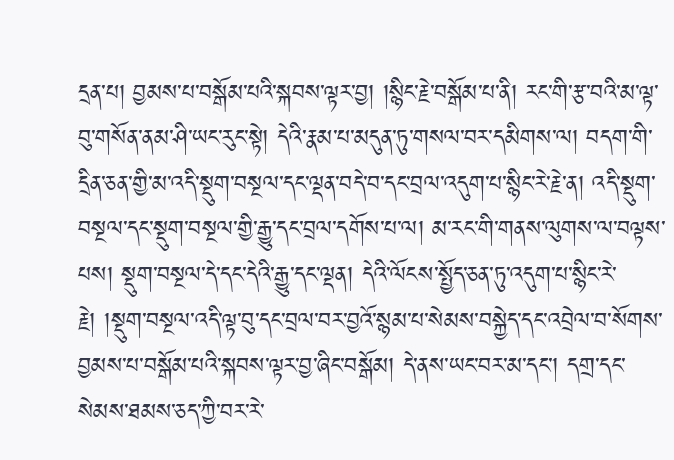དྲན་པ། བྱམས་པ་བསྒོམ་པའི་སྐབས་ལྟར་བྱ། །སྙིང་རྗེ་བསྒོམ་པ་ནི། རང་གི་རྩ་བའི་མ་ལྟ་བུ་གསོན་ནམ་ཤི་ཡང་རུང་སྟེ། དེའི་རྣམ་པ་མདུན་ཏུ་གསལ་བར་དམིགས་ལ། བདག་གི་དྲིན་ཅན་གྱི་མ་འདི་སྡུག་བསྔལ་དང་ལྡན་བདེ་བ་དང་བྲལ་འདུག་པ་སྙིང་རེ་རྗེ་ན། འདི་སྡུག་བསྔལ་དང་སྡུག་བསྔལ་གྱི་རྒྱུ་དང་བྲལ་དགོས་པ་ལ། མ་རང་གི་གནས་ལུགས་ལ་བལྟས་པས། སྡུག་བསྔལ་དེ་དང་དེའི་རྒྱུ་དང་ལྡན། དེའི་ལོངས་སྤྱོད་ཅན་ཏུ་འདུག་པ་སྙིང་རེ་རྗེ། །སྡུག་བསྔལ་འདི་ལྟ་བུ་དང་བྲལ་བར་བྱའོ་སྙམ་པ་སེམས་བསྐྱེད་དང་འབྲེལ་བ་སོགས་བྱམས་པ་བསྒོམ་པའི་སྐབས་ལྟར་བྱ་ཞིང་བསྒོམ། དེ་ནས་ཡང་བར་མ་དང་། དགྲ་དང་སེམས་ཐམས་ཅད་ཀྱི་བར་རེ་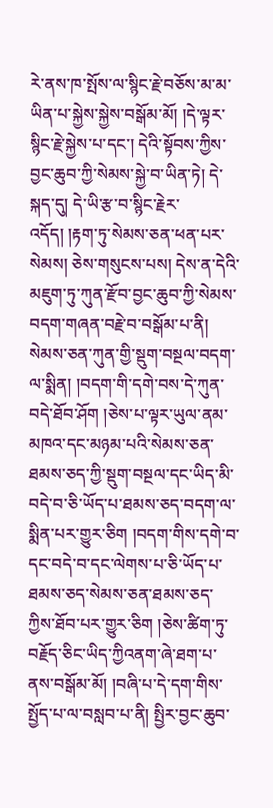རེ་ནས་ཁ་སྤོས་ལ་སྙིང་རྗེ་བཅོས་མ་མ་ཡིན་པ་སྐྱེས་སྐྱེས་བསྒོམ་མོ། །དེ་ལྟར་སྙིང་རྗེ་སྐྱེས་པ་དང་། དེའི་སྟོབས་ཀྱིས་བྱང་ཆུབ་ཀྱི་སེམས་སྐྱེ་བ་ཡིན་ཏེ། དེ་སྐད་དུ། དེ་ཡི་རྩ་བ་སྙིང་རྗེར་འདོད། །རྟག་ཏུ་སེམས་ཅན་ཕན་པར་སེམས། ཅེས་གསུངས་པས། དེས་ན་དེའི་མཇུག་ཏུ་ཀུན་རྫོབ་བྱང་ཆུབ་ཀྱི་སེམས་བདག་གཞན་བརྗེ་བ་བསྒོམ་པ་ནི། སེམས་ཅན་ཀུན་གྱི་སྡུག་བསྔལ་བདག་ལ་སྨིན། །བདག་གི་དགེ་བས་དེ་ཀུན་བདེ་ཐོབ་ཤོག །ཅེས་པ་ལྟར་ཡུལ་ནམ་མཁའ་དང་མཉམ་པའི་སེམས་ཅན་ཐམས་ཅད་ཀྱི་སྡུག་བསྔལ་དང་ཡིད་མི་བདེ་བ་ཅི་ཡོད་པ་ཐམས་ཅད་བདག་ལ་སྨིན་པར་གྱུར་ཅིག །བདག་གིས་དགེ་བ་དང་བདེ་བ་དང་ལེགས་པ་ཅི་ཡོད་པ་ཐམས་ཅད་སེམས་ཅན་ཐམས་ཅད་ཀྱིས་ཐོབ་པར་གྱུར་ཅིག །ཅེས་ཚིག་ཏུ་བརྗོད་ཅིང་ཡིད་ཀྱིའནག་ཞེ་ཐག་པ་ནས་བསྒོམ་མོ། །བཞི་པ་དེ་དག་གིས་སྤྱོད་པ་ལ་བསླབ་པ་ནི། སྤྱིར་བྱང་ཆུབ་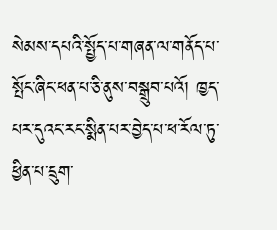སེམས་དཔའི་སྤྱོད་པ་གཞན་ལ་གནོད་པ་སྤོང་ཞིང་ཕན་པ་ཅི་ནུས་བསྒྲུབ་པའོ། ཁྱད་པར་དུའང་རང་སྨིན་པར་བྱེད་པ་ཕ་རོལ་ཏུ་ཕྱིན་པ་དྲུག་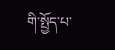གི་སྤྱོད་པ་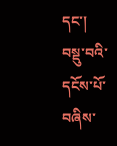དང་། བསྡུ་བའི་དངོས་པོ་བཞིས་